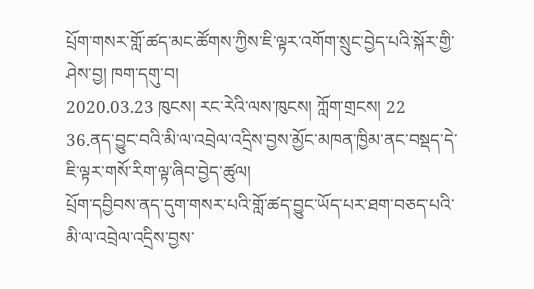པྲོག་གསར་གློ་ཚད་མང་ཚོགས་ཀྱིས་ཇི་ལྟར་འགོག་སྲུང་བྱེད་པའི་སྐོར་གྱི་ཤེས་བྱ། ཁག་དགུ་བ།
2020.03.23 ཁུངས། རང་རེའི་ལས་ཁུངས། ཀློག་གྲངས། 22
36.ནད་བྱུང་བའི་མི་ལ་འབྲེལ་འདྲིས་བྱས་མྱོང་མཁན་ཁྱིམ་ནང་བསྡད་དེ་ཇི་ལྟར་གསོ་རིག་ལྟ་ཞིབ་བྱེད་ཚུལ།
པྲོག་དབྱིབས་ནད་དུག་གསར་པའི་གློ་ཚད་བྱུང་ཡོད་པར་ཐག་བཅད་པའི་མི་ལ་འབྲེལ་འདྲིས་བྱས་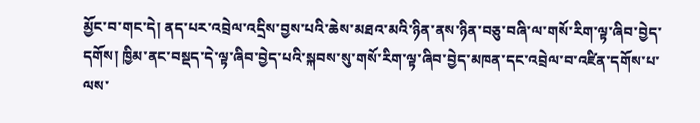མྱོང་བ་གང་དེ། ནད་པར་འབྲེལ་འདྲིས་བྱས་པའི་ཆེས་མཐའ་མའི་ཉིན་ནས་ཉིན་བཅུ་བཞི་ལ་གསོ་རིག་ལྟ་ཞིབ་བྱེད་དགོས། ཁྱིམ་ནང་བསྡད་དེ་ལྟ་ཞིབ་བྱེད་པའི་སྐབས་སུ་གསོ་རིག་ལྟ་ཞིབ་བྱེད་མཁན་དང་འབྲེལ་བ་འཛིན་དགོས་པ་ལས་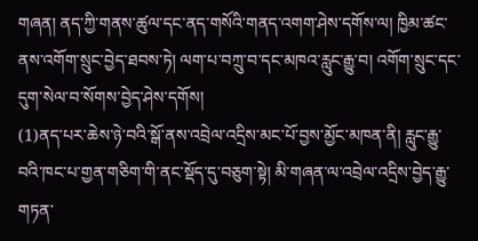གཞན། ནད་ཀྱི་གནས་ཚུལ་དང་ནད་གསོའི་གནད་འགག་ཤེས་དགོས་ལ། ཁྱིམ་ཚང་ནས་འགོག་སྲུང་བྱེད་ཐབས་ཏེ། ལག་པ་བཀྲུ་བ་དང་མཁའ་རླུང་རྒྱུ་བ། འགོག་སྲུང་དང་དུག་སེལ་བ་སོགས་བྱེད་ཤེས་དགོས།
(1)ནད་པར་ཆེས་ཉེ་བའི་སྒོ་ནས་འབྲེལ་འདྲིས་མང་པོ་བྱས་མྱོང་མཁན་ནི། རླུང་རྒྱུ་བའི་ཁང་པ་གྱན་གཅིག་གི་ནང་སྡོད་དུ་བཅུག་སྟེ། མི་གཞན་ལ་འབྲེལ་འདྲིས་བྱེད་རྒྱུ་གཏན་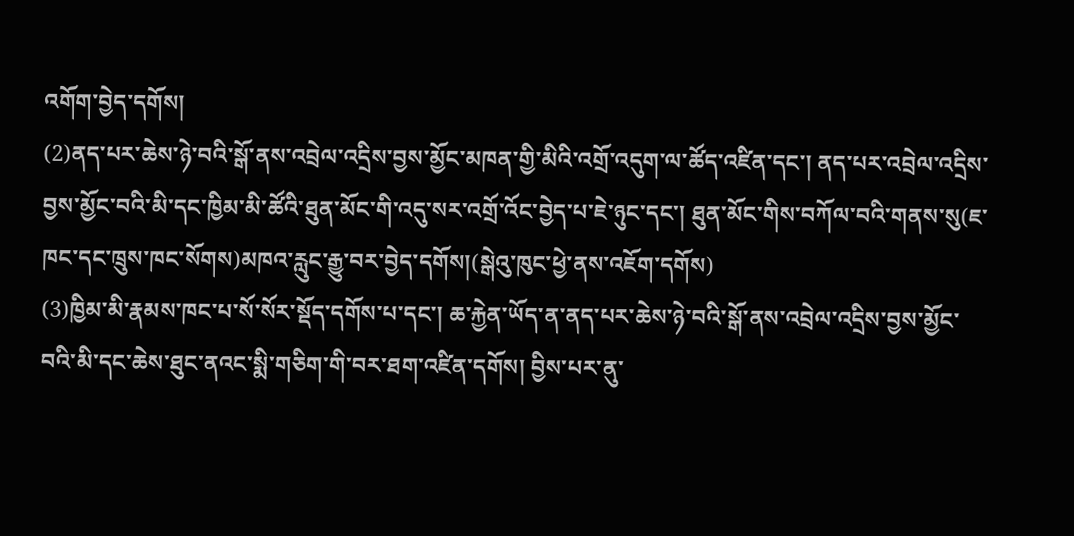འགོག་བྱེད་དགོས།
(2)ནད་པར་ཆེས་ཉེ་བའི་སྒོ་ནས་འབྲེལ་འདྲིས་བྱས་མྱོང་མཁན་གྱི་མིའི་འགྲོ་འདུག་ལ་ཚོད་འཛིན་དང་། ནད་པར་འབྲེལ་འདྲིས་བྱས་མྱོང་བའི་མི་དང་ཁྱིམ་མི་ཚོའི་ཐུན་མོང་གི་འདུ་སར་འགྲོ་འོང་བྱེད་པ་ཇེ་ཉུང་དང་། ཐུན་མོང་གིས་བཀོལ་བའི་གནས་སུ(ཇ་ཁང་དང་ཁྲུས་ཁང་སོགས)མཁའ་རླུང་རྒྱུ་བར་བྱེད་དགོས།(སྒེའུ་ཁུང་ཕྱེ་ནས་འཇོག་དགོས)
(3)ཁྱིམ་མི་རྣམས་ཁང་པ་སོ་སོར་སྡོད་དགོས་པ་དང་། ཆ་རྐྱེན་ཡོད་ན་ནད་པར་ཆེས་ཉེ་བའི་སྒོ་ནས་འབྲེལ་འདྲིས་བྱས་མྱོང་བའི་མི་དང་ཆེས་ཐུང་ནའང་སྨི་གཅིག་གི་བར་ཐག་འཛིན་དགོས། བྱིས་པར་ནུ་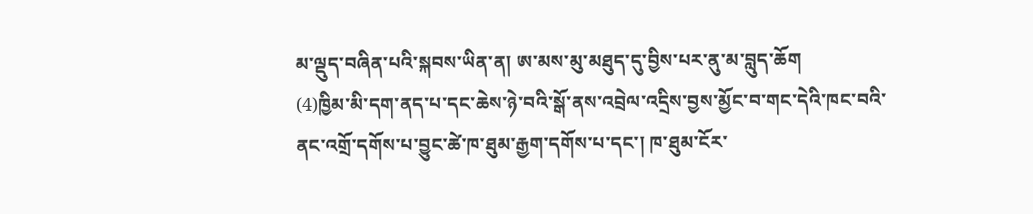མ་ལྡུད་བཞིན་པའི་སྐབས་ཡིན་ན། ཨ་མས་མུ་མཐུད་དུ་བྱིས་པར་ནུ་མ་བླུད་ཆོག
(4)ཁྱིམ་མི་དག་ནད་པ་དང་ཆེས་ཉེ་བའི་སྒོ་ནས་འབྲེལ་འདྲིས་བྱས་མྱོང་བ་གང་དེའི་ཁང་བའི་ནང་འགྲོ་དགོས་པ་བྱུང་ཚེ་ཁ་ཐུམ་རྒྱག་དགོས་པ་དང་། ཁ་ཐུམ་ངོར་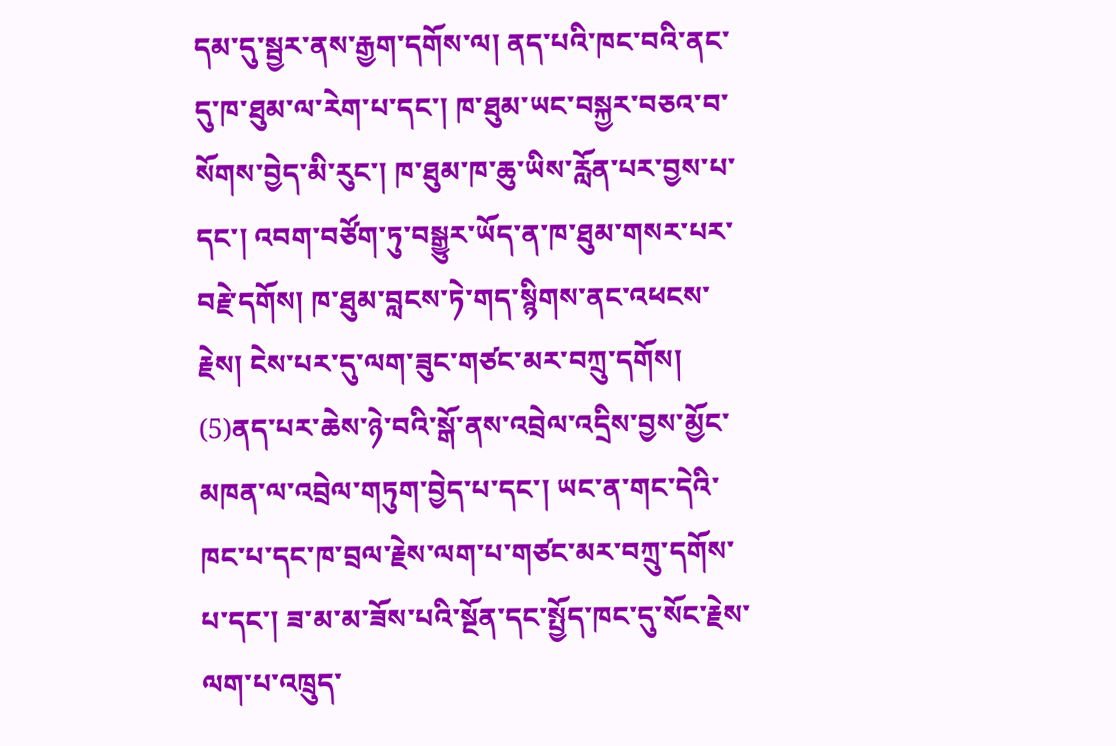དམ་དུ་སྦྱར་ནས་རྒྱག་དགོས་ལ། ནད་པའི་ཁང་བའི་ནང་དུ་ཁ་ཐུམ་ལ་རེག་པ་དང་། ཁ་ཐུམ་ཡང་བསྐྱར་བཅའ་བ་སོགས་བྱེད་མི་རུང་། ཁ་ཐུམ་ཁ་ཆུ་ཡིས་རློན་པར་བྱས་པ་དང་། འབག་བཙོག་ཏུ་བསྒྱུར་ཡོད་ན་ཁ་ཐུམ་གསར་པར་བརྗེ་དགོས། ཁ་ཐུམ་བླངས་ཏེ་གད་སྙིགས་ནང་འཕངས་རྗེས། ངེས་པར་དུ་ལག་ཟུང་གཙང་མར་བཀྲུ་དགོས།
(5)ནད་པར་ཆེས་ཉེ་བའི་སྒོ་ནས་འབྲེལ་འདྲིས་བྱས་མྱོང་མཁན་ལ་འབྲེལ་གཏུག་བྱེད་པ་དང་། ཡང་ན་གང་དེའི་ཁང་པ་དང་ཁ་བྲལ་རྗེས་ལག་པ་གཙང་མར་བཀྲུ་དགོས་པ་དང་། ཟ་མ་མ་ཟོས་པའི་སྔོན་དང་སྤྱོད་ཁང་དུ་སོང་རྗེས་ལག་པ་འཁྲུད་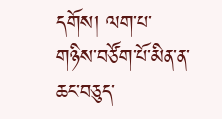དགོས། ལག་པ་གཉིས་བཙོག་པོ་མིན་ན་ཆང་བཅུད་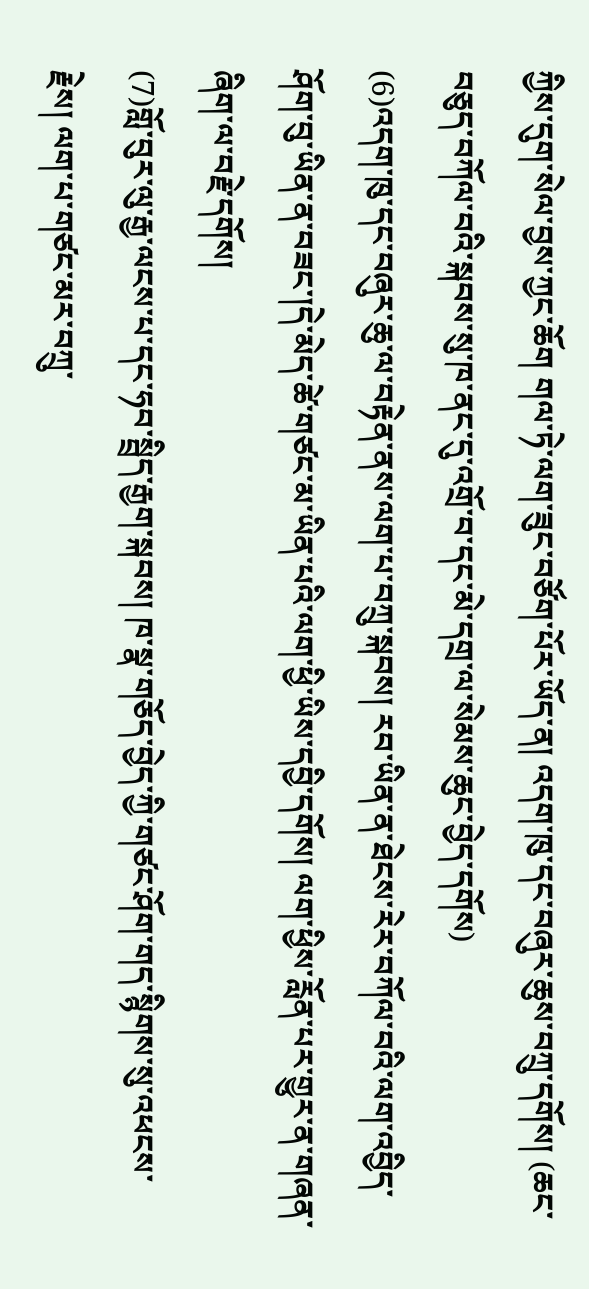ཀྱིས་དུག་སེལ་བྱས་ཀྱང་ཆོག གལ་ཏེ་ལག་ཟུང་བཙོག་པོར་ཡོད་ན། འདག་ཁུ་དང་བཞུར་ཆུས་བཀྲུ་དགོས། (ཆང་བཅུད་བཀོལ་བའི་སྐབས་སུ་ཁ་ནང་དུ་འགྲོ་བ་དང་མེ་དགྲ་ལ་སེམས་ཆུང་བྱེད་དགོས)
(6)འདག་ཁུ་དང་བཞུར་ཆུ་ལ་བརྟེན་ནས་ལག་པ་བཀྲུ་སྐབས། རབ་ཡིན་ན་ཐེངས་རེར་བཀོལ་བའི་ལག་འབྱིད་ཤོག་བུ་ཡིན་ན་བཟང་།དེ་མེད་ཚེ་གཙང་མ་ཡིན་པའི་ལག་ཕྱི་ཡིས་དབྱི་དགོས། ལག་ཕྱིས་རློན་པར་གྱུར་ན་གཞན་ཞིག་ལ་བརྗེ་དགོས།
(7)གློ་བུར་ལུ་རྒྱ་ལངས་པ་དང་ཧབ་སྦྲིད་རྒྱག་སྐབས། ཁ་སྣ་གཅོད་བྱེད་ཀྱི་གཙང་ཤོག་གད་སྙིགས་སུ་འཕངས་རྗེས། ལག་པ་གཙང་མར་བཀྲུ་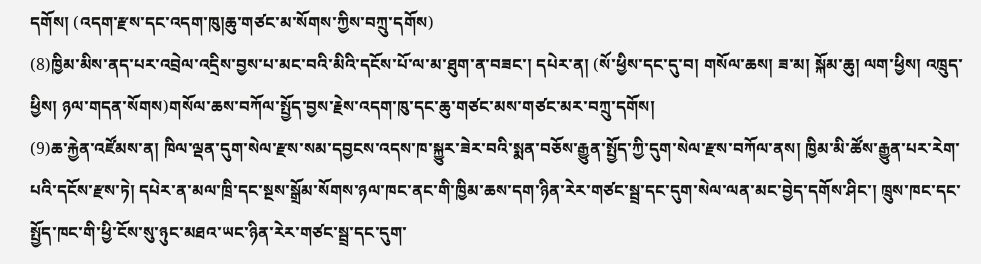དགོས། (འདག་རྫས་དང་འདག་ཁུ།ཆུ་གཙང་མ་སོགས་ཀྱིས་བཀྲུ་དགོས)
(8)ཁྱིམ་མིས་ནད་པར་འབྲེལ་འདྲིས་བྱས་པ་མང་བའི་མིའི་དངོས་པོ་ལ་མ་ཐུག་ན་བཟང་། དཔེར་ན། (སོ་ཕྱིས་དང་དུ་བ། གསོལ་ཆས། ཟ་མ། སྐོམ་ཆུ། ལག་ཕྱིས། འཁྲུད་ཕྱིས། ཉལ་གདན་སོགས)གསོལ་ཆས་བཀོལ་སྤྱོད་བྱས་རྗེས་འདག་ཁུ་དང་ཆུ་གཙང་མས་གཙང་མར་བཀྲུ་དགོས།
(9)ཆ་རྐྱེན་འཛོམས་ན། ཁིལ་ལྡན་དུག་སེལ་རྫས་སམ་དབྱངས་འདས་ཁ་སྐྱུར་ཟེར་བའི་སྨན་བཅོས་རྒྱུན་སྤྱོད་ཀྱི་དུག་སེལ་རྫས་བཀོལ་ནས། ཁྱིམ་མི་ཚོས་རྒྱུན་པར་རེག་པའི་དངོས་རྫས་ཏེ། དཔེར་ན་མལ་ཁྲི་དང་སྔས་སྒྲོམ་སོགས་ཉལ་ཁང་ནང་གི་ཁྱིམ་ཆས་དག་ཉིན་རེར་གཙང་སྦྲ་དང་དུག་སེལ་ལན་མང་བྱེད་དགོས་ཤིང་། ཁྲུས་ཁང་དང་སྤྱོད་ཁང་གི་ཕྱི་ངོས་སུ་ཉུང་མཐའ་ཡང་ཉིན་རེར་གཙང་སྦྲ་དང་དུག་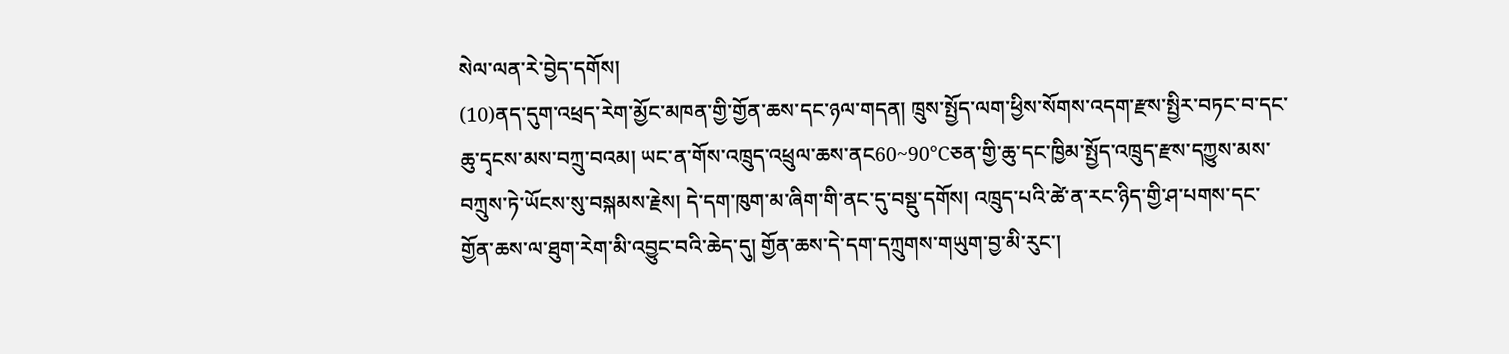སེལ་ལན་རེ་བྱེད་དགོས།
(10)ནད་དུག་འཕྲད་རེག་མྱོང་མཁན་གྱི་གྱོན་ཆས་དང་ཉལ་གདན། ཁྲུས་སྤྱོད་ལག་ཕྱིས་སོགས་འདག་རྫས་སྤྱིར་བཏང་བ་དང་ཆུ་དྭངས་མས་བཀྲུ་བའམ། ཡང་ན་གོས་འཁྲུད་འཕྲུལ་ཆས་ནང60~90℃ཅན་གྱི་ཆུ་དང་ཁྱིམ་སྤྱོད་འཁྲུད་རྫས་དཀྱུས་མས་བཀྲུས་ཏེ་ཡོངས་སུ་བསྐམས་རྗེས། དེ་དག་ཁུག་མ་ཞིག་གི་ནང་དུ་བསྡུ་དགོས། འཁྲུད་པའི་ཚེ་ན་རང་ཉིད་གྱི་ཤ་པགས་དང་གྱོན་ཆས་ལ་ཐུག་རེག་མི་འབྱུང་བའི་ཆེད་དུ། གྱོན་ཆས་དེ་དག་དཀྲུགས་གཡུག་བྱ་མི་རུང་།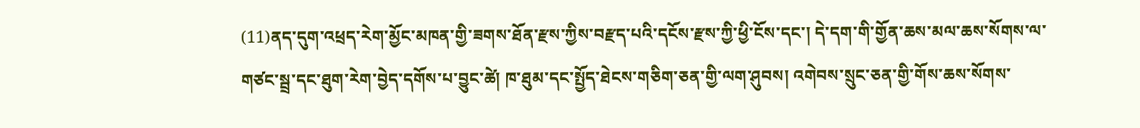(11)ནད་དུག་འཕྲད་རེག་མྱོང་མཁན་གྱི་ཟགས་ཐོན་རྫས་ཀྱིས་བརྫད་པའི་དངོས་རྫས་ཀྱི་ཕྱི་ངོས་དང་། དེ་དག་གི་གྱོན་ཆས་མལ་ཆས་སོགས་ལ་གཙང་སྦྲ་དང་ཐུག་རེག་བྱེད་དགོས་པ་བྱུང་ཚེ། ཁ་ཐུམ་དང་སྤྱོད་ཐེངས་གཅིག་ཅན་གྱི་ལག་ཤུབས། འགེབས་སྲུང་ཅན་གྱི་གོས་ཆས་སོགས་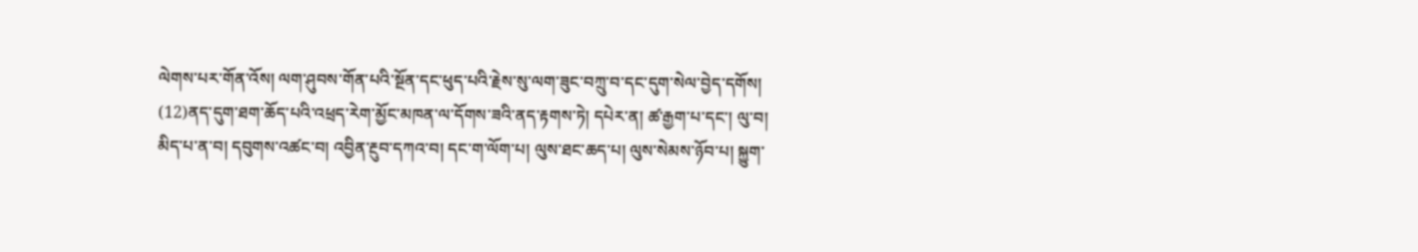ལེགས་པར་གོན་འོས། ལག་ཤུབས་གོན་པའི་སྔོན་དང་ཕུད་པའི་རྗེས་སུ་ལག་ཟུང་བཀྲུ་བ་དང་དུག་སེལ་བྱེད་དགོས།
(12)ནད་དུག་ཐག་ཆོད་པའི་འཕྲད་རེག་མྱོང་མཁན་ལ་དོགས་ཟའི་ནད་རྟགས་ཏེ། དཔེར་ན། ཚ་རྒྱག་པ་དང་། ལུ་བ། མིད་པ་ན་བ། དབུགས་འཚང་བ། འབྱིན་རྔུབ་དཀའ་བ། དང་ག་ལོག་པ། ལུས་ཐང་ཆད་པ། ལུས་སེམས་ཉོབ་པ། སྐྱུག་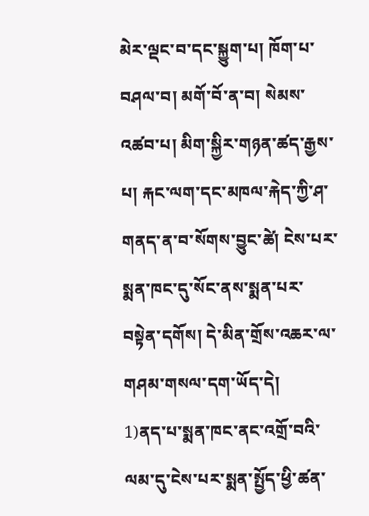མེར་ལྡང་བ་དང་སྐྱུག་པ། ཁོག་པ་བཤལ་བ། མགོ་བོ་ན་བ། སེམས་འཚབ་པ། མིག་སྐྱིར་གཉན་ཚད་རྒྱས་པ། རྐང་ལག་དང་མཁལ་རྐེད་ཀྱི་ཤ་གནད་ན་བ་སོགས་བྱུང་ཚེ། ངེས་པར་སྨན་ཁང་དུ་སོང་ནས་སྨན་པར་བསྟེན་དགོས། དེ་མིན་གྲོས་འཆར་ལ་གཤམ་གསལ་དག་ཡོད་དེ།
1)ནད་པ་སྨན་ཁང་ནང་འགྲོ་བའི་ལམ་དུ་ངེས་པར་སྨན་སྤྱོད་ཕྱི་ཚན་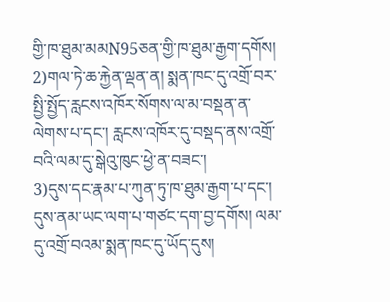གྱི་ཁ་ཐུམ་མམN95ཅན་གྱི་ཁ་ཐུམ་རྒྱག་དགོས།
2)གལ་ཏེ་ཆ་རྐྱེན་ལྡན་ན། སྨན་ཁང་དུ་འགྲོ་བར་སྤྱི་སྤྱོད་རླངས་འཁོར་སོགས་ལ་མ་བསྡན་ན་ལེགས་པ་དང་། རླངས་འཁོར་དུ་བསྡད་ནས་འགྲོ་བའི་ལམ་དུ་སྒེའུ་ཁུང་ཕྱེ་ན་བཟང་།
3)དུས་དང་རྣམ་པ་ཀུན་ཏུ་ཁ་ཐུམ་རྒྱག་པ་དང་། དུས་ནམ་ཡང་ལག་པ་གཙང་དག་བྱ་དགོས། ལམ་དུ་འགྲོ་བའམ་སྨན་ཁང་དུ་ཡོད་དུས།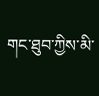གང་ཐུབ་ཀྱིས་མི་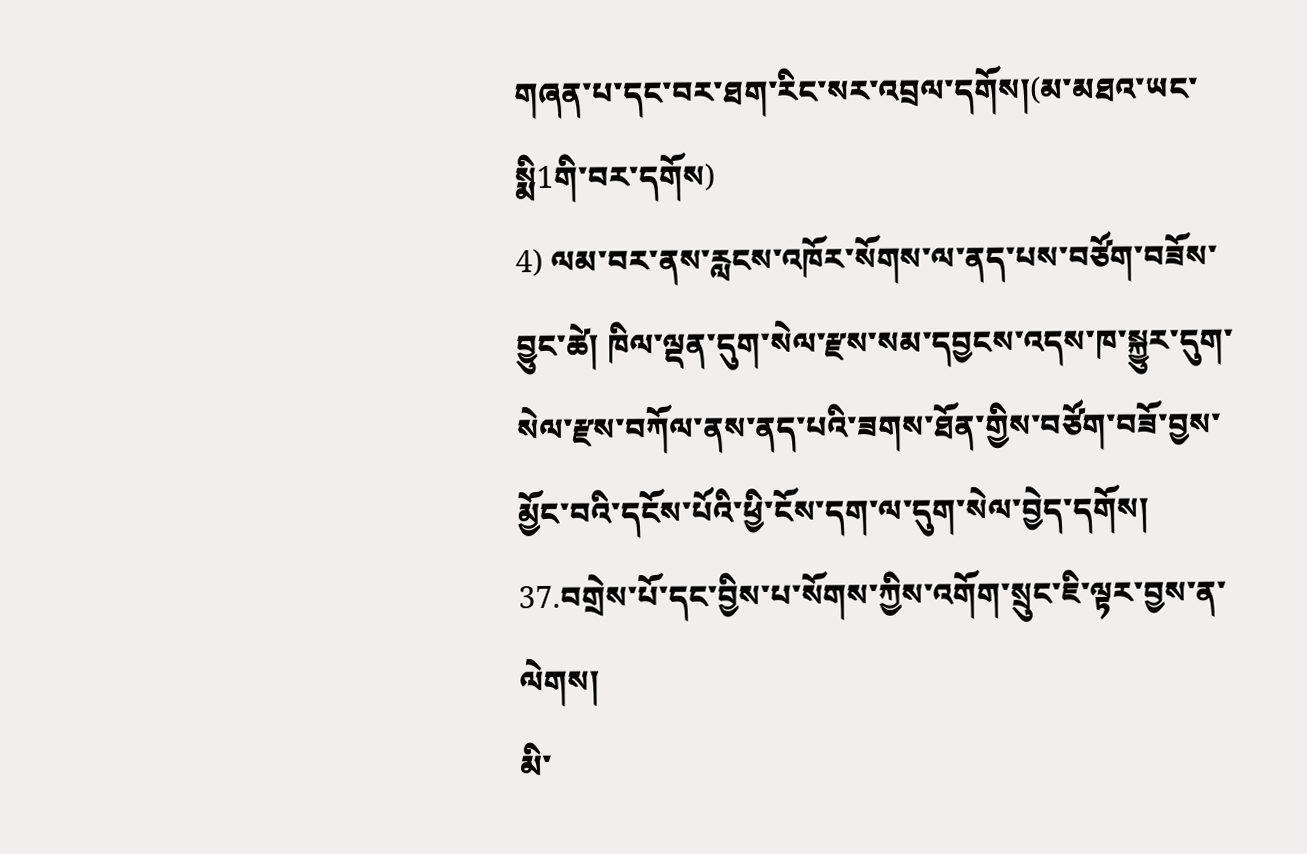གཞན་པ་དང་བར་ཐག་རིང་སར་འབྲལ་དགོས།(མ་མཐའ་ཡང་སྨི1གི་བར་དགོས)
4) ལམ་བར་ནས་རླངས་འཁོར་སོགས་ལ་ནད་པས་བཙོག་བཟོས་བྱུང་ཚེ། ཁིལ་ལྡན་དུག་སེལ་རྫས་སམ་དབྱངས་འདས་ཁ་སྐྱུར་དུག་སེལ་རྫས་བཀོལ་ནས་ནད་པའི་ཟགས་ཐོན་གྱིས་བཙོག་བཟོ་བྱས་མྱོང་བའི་དངོས་པོའི་ཕྱི་ངོས་དག་ལ་དུག་སེལ་བྱེད་དགོས།
37.བགྲེས་པོ་དང་བྱིས་པ་སོགས་ཀྱིས་འགོག་སྲུང་ཇི་ལྟར་བྱས་ན་ལེགས།
མི་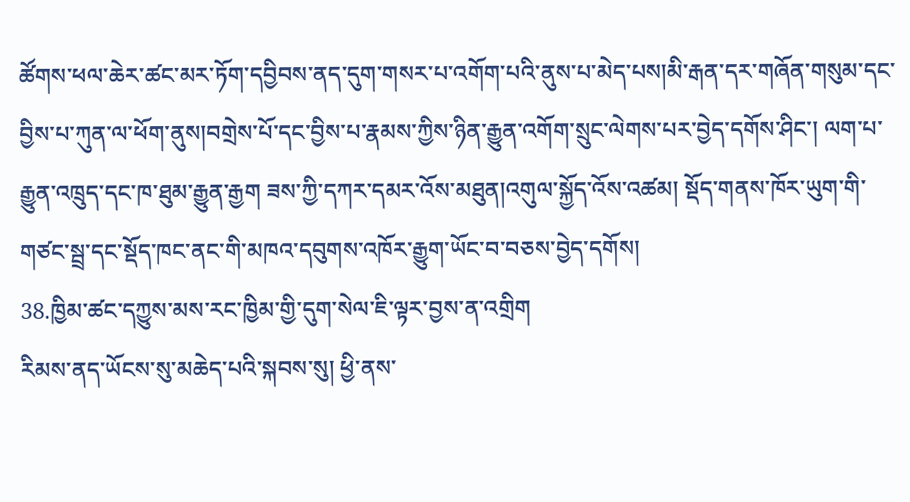ཚོགས་ཕལ་ཆེར་ཚང་མར་ཏོག་དབྱིབས་ནད་དུག་གསར་པ་འགོག་པའི་ནུས་པ་མེད་པས།མི་རྒན་དར་གཞོན་གསུམ་དང་བྱིས་པ་ཀུན་ལ་ཕོག་ནུས།བགྲེས་པོ་དང་བྱིས་པ་རྣམས་ཀྱིས་ཉིན་རྒྱུན་འགོག་སྲུང་ལེགས་པར་བྱེད་དགོས་ཤིང་། ལག་པ་རྒྱུན་འཁྲུད་དང་ཁ་ཐུམ་རྒྱུན་རྒྱག ཟས་ཀྱི་དཀར་དམར་འོས་མཐུན།འགུལ་སྐྱོད་འོས་འཚམ། སྡོད་གནས་ཁོར་ཡུག་གི་གཙང་སྦྲ་དང་སྡོད་ཁང་ནང་གི་མཁའ་དབུགས་འཁོར་རྒྱུག་ཡོང་བ་བཅས་བྱེད་དགོས།
38.ཁྱིམ་ཚང་དཀྱུས་མས་རང་ཁྱིམ་གྱི་དུག་སེལ་ཇི་ལྟར་བྱས་ན་འགྲིག
རིམས་ནད་ཡོངས་སུ་མཆེད་པའི་སྐབས་སུ། ཕྱི་ནས་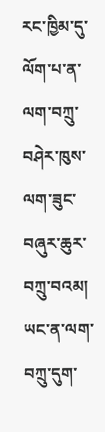རང་ཁྱིམ་དུ་ལོག་པ་ན་ལག་བཀྲུ་བཤེར་ཁུས་ལག་ཟུང་བཞུར་ཆུར་བཀྲུ་བའམ། ཡང་ན་ལག་བཀྲུ་དུག་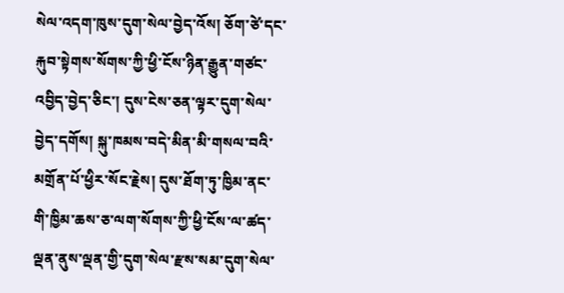སེལ་འདག་ཁུས་དུག་སེལ་བྱེད་འོས། ཅོག་ཙེ་དང་རྐུབ་སྟེགས་སོགས་ཀྱི་ཕྱི་ངོས་ཉིན་རྒྱུན་གཙང་འབྱིད་བྱེད་ཅིང་། དུས་ངེས་ཅན་ལྟར་དུག་སེལ་བྱེད་དགོས། སྐུ་ཁམས་བདེ་མིན་མི་གསལ་བའི་མགྲོན་པོ་ཕྱིར་སོང་རྗེས། དུས་ཐོག་ཏུ་ཁྱིམ་ནང་གི་ཁྱིམ་ཆས་ཅ་ལག་སོགས་ཀྱི་ཕྱི་ངོས་ལ་ཚད་ལྡན་ནུས་ལྡན་གྱི་དུག་སེལ་རྫས་སམ་དུག་སེལ་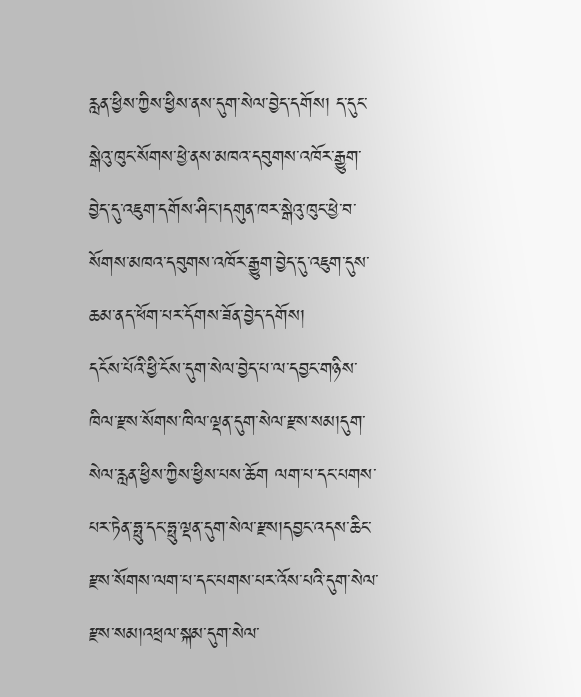རླན་ཕྱིས་ཀྱིས་ཕྱིས་ནས་དུག་སེལ་བྱེད་དགོས། ད་དུང་སྒེའུ་ཁུང་སོགས་ཕྱེ་ནས་མཁའ་དབུགས་འཁོར་རྒྱུག་བྱེད་དུ་འཇུག་དགོས་ཤིང་།དགུན་ཁར་སྒེའུ་ཁུང་ཕྱེ་བ་སོགས་མཁའ་དབུགས་འཁོར་རྒྱུག་བྱེད་དུ་འཇུག་དུས་ཆམ་ནད་ཕོག་པར་དོགས་ཟོན་བྱེད་དགོས།
དངོས་པོའི་ཕྱི་ངོས་དུག་སེལ་བྱེད་པ་ལ་དབྱང་གཉིས་ཁིལ་རྫས་སོགས་ཁིལ་ལྡན་དུག་སེལ་རྫས་སམ།དུག་སེལ་རླན་ཕྱིས་ཀྱིས་ཕྱིས་པས་ཆོག ལག་པ་དང་པགས་པར་ཏེན་ཧྥུ་དང་ཧྥུ་ལྡན་དུག་སེལ་རྫས།དབྱང་འདས་ཆིང་རྫས་སོགས་ལག་པ་དང་པགས་པར་འོས་པའི་དུག་སེལ་རྫས་སམ།འཕྲལ་སྐམ་དུག་སེལ་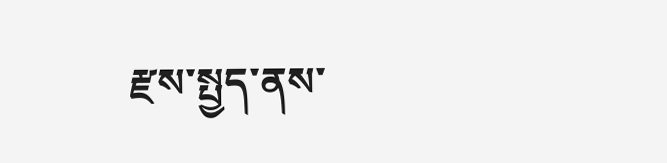རྫས་སྤྱད་ནས་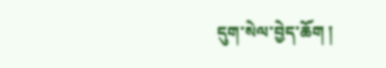དུག་སེལ་བྱེད་ཆོག །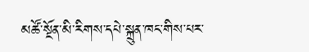མཚོ་སྔོན་མི་རིགས་དཔེ་སྐྲུན་ཁང་གིས་པར་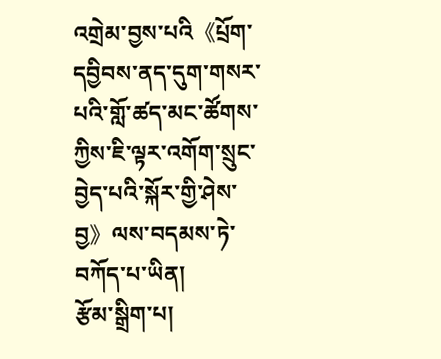འགྲེམ་བྱས་པའི《པྲོག་དབྱིབས་ནད་དུག་གསར་པའི་གློ་ཚད་མང་ཚོགས་ཀྱིས་ཇི་ལྟར་འགོག་སྲུང་བྱེད་པའི་སྐོར་གྱི་ཤེས་བྱ》ལས་བདམས་ཏེ་བཀོད་པ་ཡིན།
རྩོམ་སྒྲིག་པ།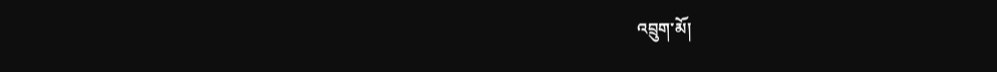འབྲུག་མོ།